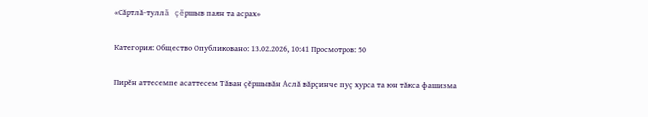«Сăртлă-туллă çĕршыв паян та асрах»

Категория: Общество Опубликовано: 13.02.2026, 10:41 Просмотров: 50

Пирĕн аттесемпе асаттесем Тăван çĕршывăн Аслă вăрçинче пуç хурса та юн тăкса фашизма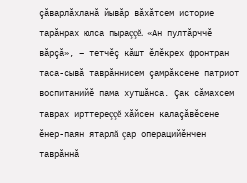çăварлăхланă йывăр вăхăтсем историе тарăнрах юлса пыраççĕ. «Ан пултăрччĕ вăрçă», – тетчĕç кăшт ĕлĕкрех фронтран таса-сывă таврăннисем çамрăксене патриот воспитанийĕ пама хутшăнса. Çак сăмахсем таврах ирттереççĕ хăйсен калаçăвĕсене ĕнер-паян ятарлă çар операцийĕнчен таврăннă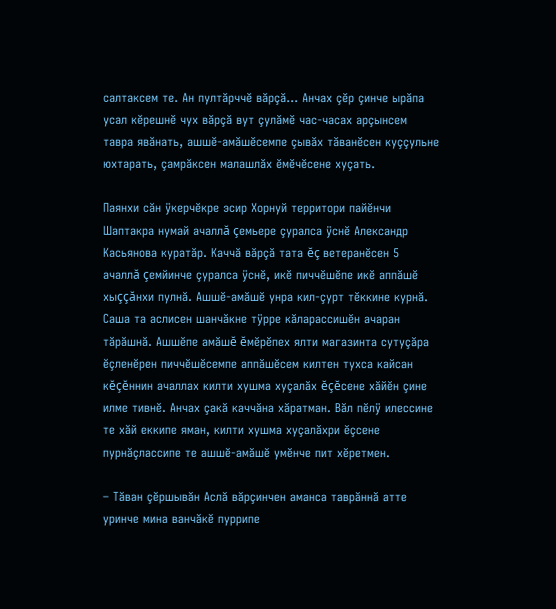салтаксем те. Ан пултăрччĕ вăрçă... Анчах çĕр çинче ырăпа усал кĕрешнĕ чух вăрçă вут çулăмĕ час-часах арçынсем тавра явăнать, ашшĕ-амăшĕсемпе çывăх тăванĕсен куççульне юхтарать, çамрăксен малашлăх ĕмĕчĕсене хуçать.

Паянхи сăн ÿкерчĕкре эсир Хорнуй территори пайĕнчи Шаптакра нумай ачаллă çемьере çуралса ÿснĕ Александр Касьянова куратăр. Каччă вăрçă тата ĕç ветеранĕсен 5 ачаллă çемйинче çуралса ÿснĕ, икĕ пиччĕшĕпе икĕ аппăшĕ хыççăнхи пулнă. Ашшĕ-амăшĕ унра кил-çурт тĕккине курнă. Саша та аслисен шанчăкне тÿрре кăларассишĕн ачаран тăрăшнă. Ашшĕпе амăшĕ ĕмĕрĕпех ялти магазинта сутуçăра ĕçленĕрен пиччĕшĕсемпе аппăшĕсем килтен тухса кайсан кĕçĕннин ачаллах килти хушма хуçалăх ĕçĕсене хăйĕн çине илме тивнĕ. Анчах çакă каччăна хăратман. Вăл пĕлÿ илессине те хăй еккипе яман, килти хушма хуçалăхри ĕçсене пурнăçлассипе те ашшĕ-амăшĕ умĕнче пит хĕретмен.

– Тăван çĕршывăн Аслă вăрçинчен аманса таврăннă атте уринче мина ванчăкĕ пуррипе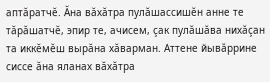аптăратчĕ. Ăна вăхăтра пулăшассишĕн анне те тăрăшатчĕ, эпир те, ачисем, çак пулăшăва нихăçан та иккĕмĕш вырăна хăварман. Аттене йывăррине сиссе ăна яланах вăхăтра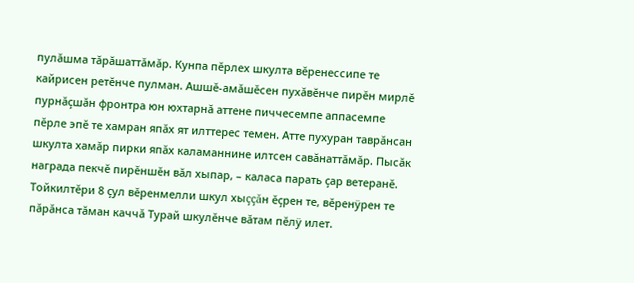пулăшма тăрăшаттăмăр. Кунпа пĕрлех шкулта вĕренессипе те кайрисен ретĕнче пулман. Ашшĕ-амăшĕсен пухăвĕнче пирĕн мирлĕ пурнăçшăн фронтра юн юхтарнă аттене пиччесемпе аппасемпе пĕрле эпĕ те хамран япăх ят илттерес темен. Атте пухуран таврăнсан шкулта хамăр пирки япăх каламаннине илтсен савăнаттăмăр. Пысăк награда пекчĕ пирĕншĕн вăл хыпар, – каласа парать çар ветеранĕ. Тойкилтĕри 8 çул вĕренмелли шкул хыççăн ĕçрен те, вĕренÿрен те пăрăнса тăман каччă Турай шкулĕнче вăтам пĕлÿ илет.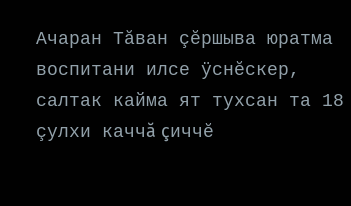Ачаран Тăван çĕршыва юратма воспитани илсе ÿснĕскер, салтак кайма ят тухсан та 18 çулхи каччă çиччĕ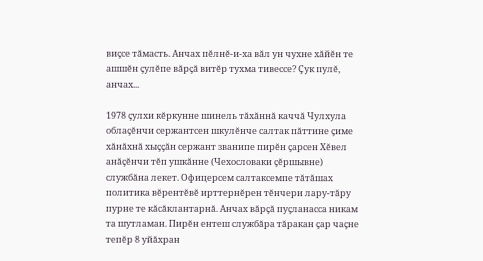виçсе тăмасть. Анчах пĕлнĕ-и-ха вăл ун чухне хăйĕн те ашшĕн çулĕпе вăрçă витĕр тухма тивессе? Çук пулĕ, анчах...

1978 çулхи кĕркунне шинель тăхăннă каччă Чулхула облаçĕнчи сержантсен шкулĕнче салтак пăттине çиме хăнăхнă хыççăн сержант званипе пирĕн çарсен Хĕвел анăçĕнчи тĕп ушкăнне (Чехословаки çĕршывне) службăна лекет. Офицерсем салтаксемпе тăтăшах политика вĕрентĕвĕ ирттернĕрен тĕнчери лару-тăру пурне те кăсăклантарнă. Анчах вăрçă пуçланасса никам та шутламан. Пирĕн ентеш службăра тăракан çар чаçне тепĕр 8 уйăхран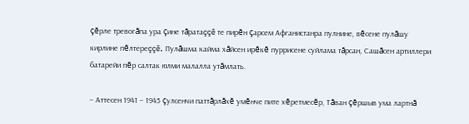çĕрле тревогăпа ура çине тăратаççĕ те пирĕн çарсем Афганистанра пулнине, вĕсене пулăшу кирлине пĕлтереççĕ. Пулăшма кайма хăйсен ирĕкĕ пуррисене суйлама тăрсан, Сашăсен артиллери батарейи пĕр салтак юлми малалла утăмлать.

– Аттесен 1941 – 1945 çулсенчи паттăрлăхĕ умĕнче пите хĕретмесĕр, Тăван çĕршыв ума лартнă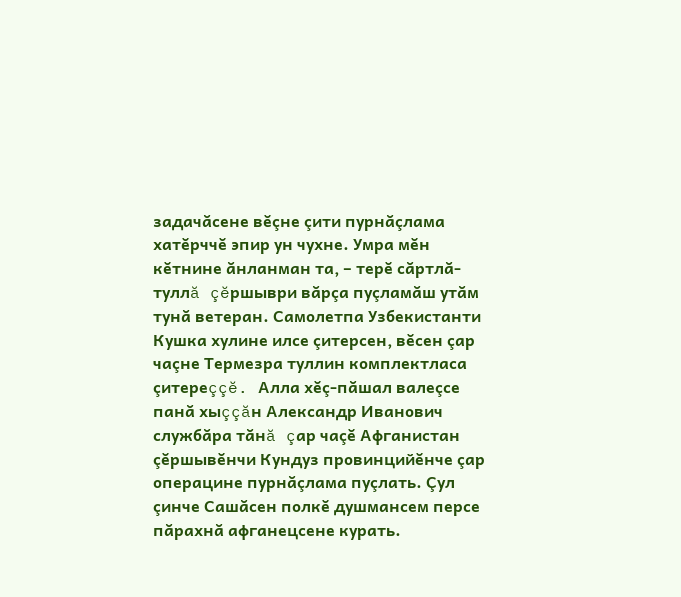задачăсене вĕçне çити пурнăçлама хатĕрччĕ эпир ун чухне. Умра мĕн кĕтнине ăнланман та, – терĕ сăртлă-туллă çĕршыври вăрçа пуçламăш утăм тунă ветеран. Самолетпа Узбекистанти Кушка хулине илсе çитерсен, вĕсен çар чаçне Термезра туллин комплектласа çитереççĕ. Алла хĕç-пăшал валеçсе панă хыççăн Александр Иванович службăра тăнă çар чаçĕ Афганистан çĕршывĕнчи Кундуз провинцийĕнче çар операцине пурнăçлама пуçлать. Çул çинче Сашăсен полкĕ душмансем персе пăрахнă афганецсене курать.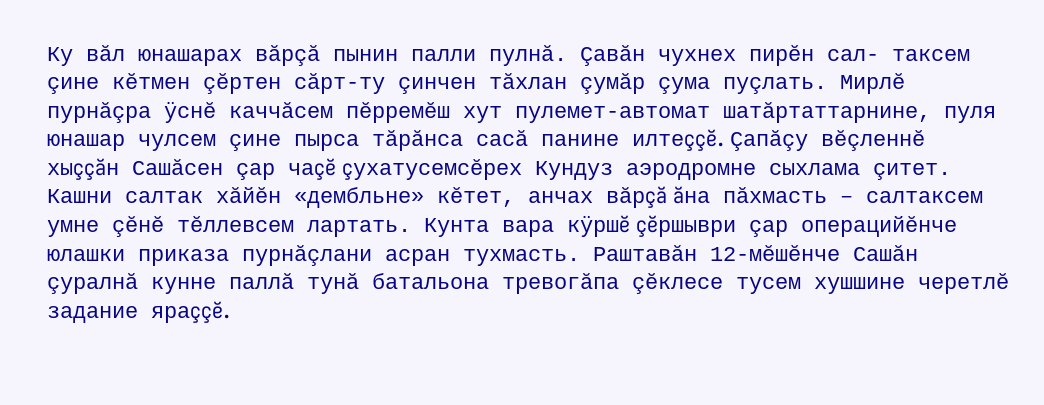Ку вăл юнашарах вăрçă пынин палли пулнă. Çавăн чухнех пирĕн сал- таксем çине кĕтмен çĕртен сăрт-ту çинчен тăхлан çумăр çума пуçлать. Мирлĕ пурнăçра ÿснĕ каччăсем пĕрремĕш хут пулемет-автомат шатăртаттарнине, пуля юнашар чулсем çине пырса тăрăнса сасă панине илтеççĕ. Çапăçу вĕçленнĕ хыççăн Сашăсен çар чаçĕ çухатусемсĕрех Кундуз аэродромне сыхлама çитет. Кашни салтак хăйĕн «дембльне» кĕтет, анчах вăрçă ăна пăхмасть – салтаксем умне çĕнĕ тĕллевсем лартать. Кунта вара кÿршĕ çĕршыври çар операцийĕнче юлашки приказа пурнăçлани асран тухмасть. Раштавăн 12-мĕшĕнче Сашăн çуралнă кунне паллă тунă батальона тревогăпа çĕклесе тусем хушшине черетлĕ задание яраççĕ.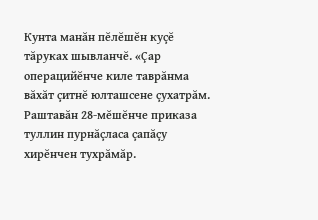Кунта манăн пĕлĕшĕн куçĕ тăруках шывланчĕ. «Çар операцийĕнче киле таврăнма вăхăт çитнĕ юлташсене çухатрăм. Раштавăн 28-мĕшĕнче приказа туллин пурнăçласа çапăçу хирĕнчен тухрăмăр.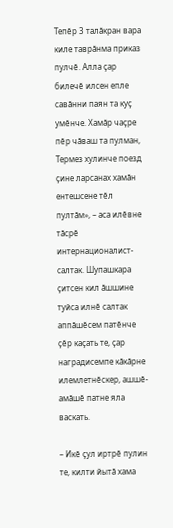Тепĕр 3 талăкран вара киле таврăнма приказ пулчĕ. Алла çар билечĕ илсен епле савăнни паян та куç умĕнче. Хамăр чаçре пĕр чăваш та пулман, Термез хулинче поезд çине ларсанах хамăн ентешсене тĕл пултăм», – аса илĕвне тăсрĕ интернационалист-салтак. Шупашкара çитсен кил ăшшине туйса илнĕ салтак аппăшĕсем патĕнче çĕр каçать те, çар наградисемпе кăкăрне илемлетнĕскер, ашшĕ-амăшĕ патне яла васкать.

– Икĕ çул иртрĕ пулин те, килти йытă хама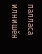палласа илнишĕн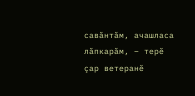савăнтăм, ачашласа лăпкарăм, – терĕ çар ветеранĕ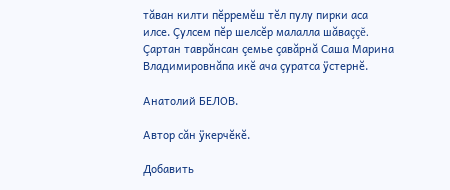тăван килти пĕрремĕш тĕл пулу пирки аса илсе. Çулсем пĕр шелсĕр малалла шăваççĕ. Çартан таврăнсан çемье çавăрнă Саша Марина Владимировнăпа икĕ ача çуратса ÿстернĕ.

Анатолий БЕЛОВ.

Автор сăн ÿкерчĕкĕ.

Добавить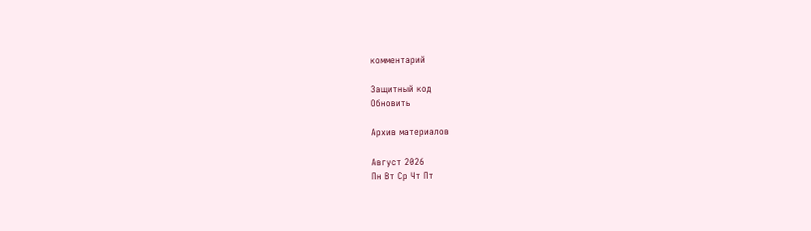комментарий

Защитный код
Обновить

Архив материалов

Август 2026
Пн Вт Ср Чт Пт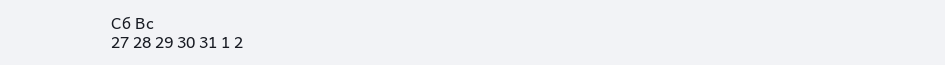Сб Вс
27 28 29 30 31 1 2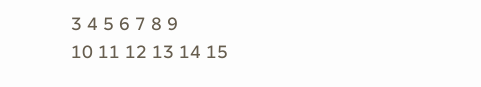3 4 5 6 7 8 9
10 11 12 13 14 15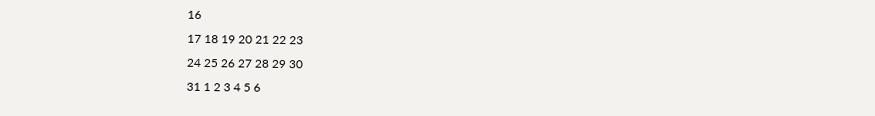16
17 18 19 20 21 22 23
24 25 26 27 28 29 30
31 1 2 3 4 5 6